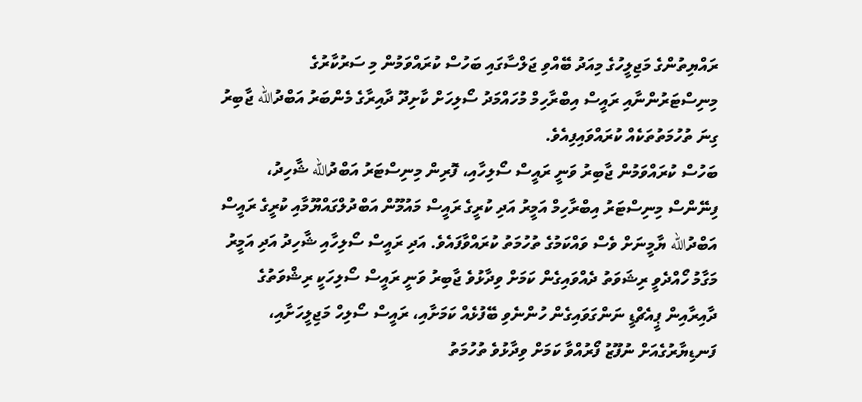ރައްޔިތުންގެ މަޖިލީހުގެ މިއަދު ބޭއްވި ޖަލްސާގައި ބަހުސް ކުރައްވަމުން މި ސަރުކާރުގެ މިނިސްޓަރުންނާއި ރައީސް އިބްރާހިމް މުހައްމަދު ސޯލިހަށް ކާށިދޫ ދާއިރާގެ މެންބަރު އަބްދުالله ޖާބިރު ގިނަ ތުހުމަތުތަކެއް ކުރައްވައިފިއެވެ.
ބަހުސް ކުރައްވަމުން ޖާބިރު ވަނީ ރައީސް ސޯލިހާއި، ފޮރިން މިނިސްޓަރު އަބްދުالله ޝާހިދު، ފިނޭންސް މިނިސްޓަރު އިބްރާހިމް އަމީރު އަދި ކުރީގެ ރައީސް މައުމޫން އަބްދުލްގައްޔޫމާއި ކުރީގެ ރައީސް އަބްދުالله ޔާމީނަށް ވެސް ވައްކަމުގެ ތުހުމަތު ކުރައްވާފައެވެ. އަދި ރައީސް ސޯލިހާއި ޝާހިދު އަދި އަމީރު މަގާމު ހޯއްދެވީ ރިޝަވަތު ދެއްވައިގެން ކަމަށް ވިދާޅުވެ ޖާބިރު ވަނީ ރައީސް ސޯލިހަކީ ރިޝްވަތުގެ ދާއިރާއިން ޕީއެޗްޑީ ނަންގަވައިގެން ހުންނެވި ބޭފުޅެއް ކަމަށާއި، ރައީސް ސޯލިހް މަޖިލީހަށާއި، ފަނޑިޔާރުގެއަށް ނުފޫޒު ފޯރުއްވާ ކަމަށް ވިދާޅުވެ ތުހުމަތު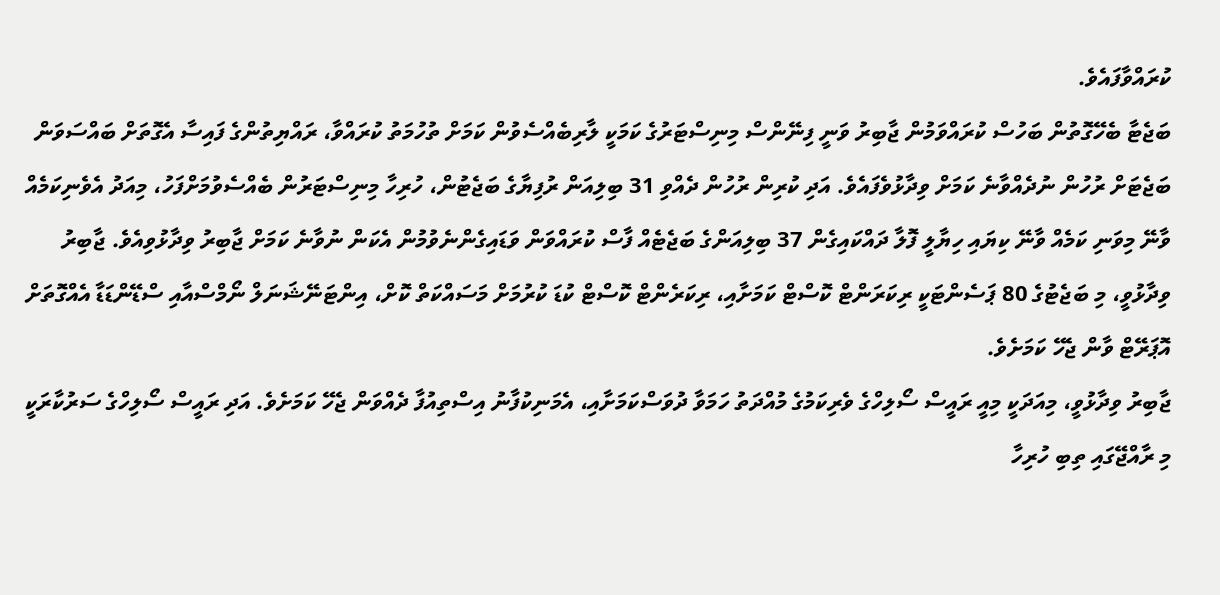ކުރައްވާފައެވެ.
ބަޖެޓާ ބެހޭގޮތުން ބަހުސް ކުރައްވަމުން ޖާބިރު ވަނީ ފިނޭންސް މިނިސްޓަރުގެ ކަމަކީ ލާރިބެއްސެވުން ކަމަށް ތުހުމަތު ކުރައްވާ، ރައްޔިތުންގެ ފައިސާ އެގޮތަށް ބައްސަވަން ބަޖެޓަށް ރުހުން ނުދެއްވާނެ ކަމަށް ވިދާޅުވެފައެވެ. އަދި ކުރިން ރުހުން ދެއްވި 31 ބިލިއަން ރުފިޔާގެ ބަޖެޓުން، ހުރިހާ މިނިސްޓަރުން ބެއްސެވުމަށްފަހު، މިއަދު އެވެނިކަމެއް ވާނޭ މިވަނި ކަމެއް ވާނޭ ކިޔައި ހިޔާލީ ފޮލާ ދައްކައިގެން 37 ބިލިއަންގެ ބަޖެޓެއް ފާސް ކުރައްވަން ވަޑައިގެންނެވުމުން އެކަން ނުވާނެ ކަމަށް ޖާބިރު ވިދާޅުވިއެވެ. ޖާބިރު ވިދާޅުވީ، މި ބަޖެޓުގެ 80 ޕަސެންޓަކީ ރިކަރަންޓް ކޮސްޓް ކަމަށާއި، ރިކަރެންޓް ކޮސްޓް ކުޑަ ކުރުމަށް މަސައްކަތް ކޮށް، އިންޓަނޭޝަނަލް ނޯމްސްއާއި ސްޑޭންޑަޑާ އެއްގޮތަށް އޮޕަރޭޓް ވާން ޖެހޭ ކަމަށެވެ.
ޖާބިރު ވިދާޅުވީ، މިއަދަކީ މިއީ ރައީސް ސޯލިހްގެ ވެރިކަމުގެ މުއްދަތު ހަމަވާ ދުވަސްކަމަށާއި، އެމަނިކުފާނު އިސްތިއުފާ ދެއްވަން ޖެހޭ ކަމަށެވެ. އަދި ރައީސް ސޯލިހްގެ ސަރުކާރަކީ މި ރާއްޖޭގައި ތިބި ހުރިހާ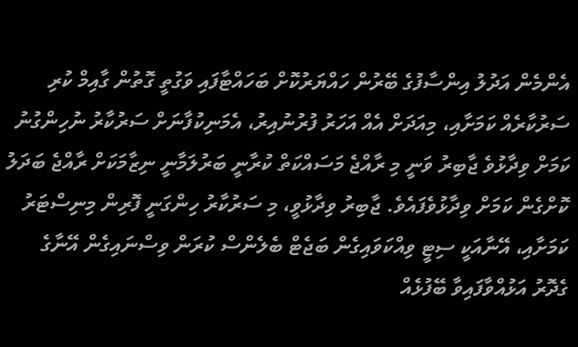އެންމެން އަދުލު އިންސާފުގެ ބޭރުން ހައްޔަރުކޮށް ބަހައްޓާފައި ވަގުތީ ގޮތުން ގާއިމް ކުރި ސަރުކާރެއް ކަމަށާއި، މިއަދަށް އެއް އަހަރު ފުރުނުއިރު، އެމަނިކުފާނަށް ސަރުކާރު ނުހިންގުނު ކަމަށް ވިދާޅުވެ ޖާބިރު ވަނީ މި ރާއްޖެ މަސައްކަތް ކުރާނީ ބަރުލަމާނީ ނިޒާމަކަށް ރާއްޖެ ބަދަލު ކޮށްގެން ކަމަށް ވިދާޅުވެފައެވެ. ޖާބިރު ވިދާޅުވީ، މި ސަރުކާރު ހިންގަނީ ފޮރިން މިނިސްޓަރު ކަމަށާއި، އޭނާއަކީ ސިޓީ ވިއްކަވައިގެން ބަޖެޓް ބެލެންސް ކުރަން ވިސްނައިގެން އޭނާގެ ގެދޮރު އަޅުއްވާފައިވާ ބޭފުޅެއް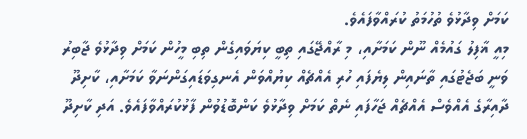ކަމަށް ވިދާޅުވެ ތުހުމަތު ކުރައްވާފައެވެ.
މިއީ ޣާފިލު ގައުމެއް ނޫން ކަމަށާއި، މި ރާއްޖޭގައި ތިބީ ކިޔަވައިގެން ތިބި މީހުން ކަމަށް ވިދާޅުވެ ޖާބިރު ވަނީ ބަޖެޓުގައި ތާނައިން ލިޔެފައި ހުރި އެއްޗެއް ކިޔުއްވަން އެނގިވަޑައިގަންނަވާ ކަމަށާއި، ކާށިދޫ ދާއިރާގެ އެއްވެސް އެއްޗެއް ޖަހާފައި ނެތް ކަމަށް ވިދާޅުވެ ކަންބޮޑުވުން ފާޅުކުރައްވާފައެވެ. އަދި ކާށިދޫ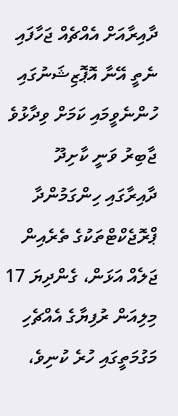ދާއިރާއަށް އެއްޗެއް ޖަހާފައި ނެތީ އޭނާ އޮޕޮޒިޝަނުގައި ހުންނެވީމައި ކަމަށް ވިދާޅުވެ ޖާބިރު ވަނީ ކާށިދޫ ދާއިރާގައި ހިންގަމުންދާ ޕްރޮޖެކްޓްތަކުގެ ތެރެއިން ޖަލެއް އަޅަން، ގެންދިޔަ 17 މިލިއަން ރުފިޔާގެ އެއްޗެހި މަގުމަތީގައި ހުރެ ކުނިވެ،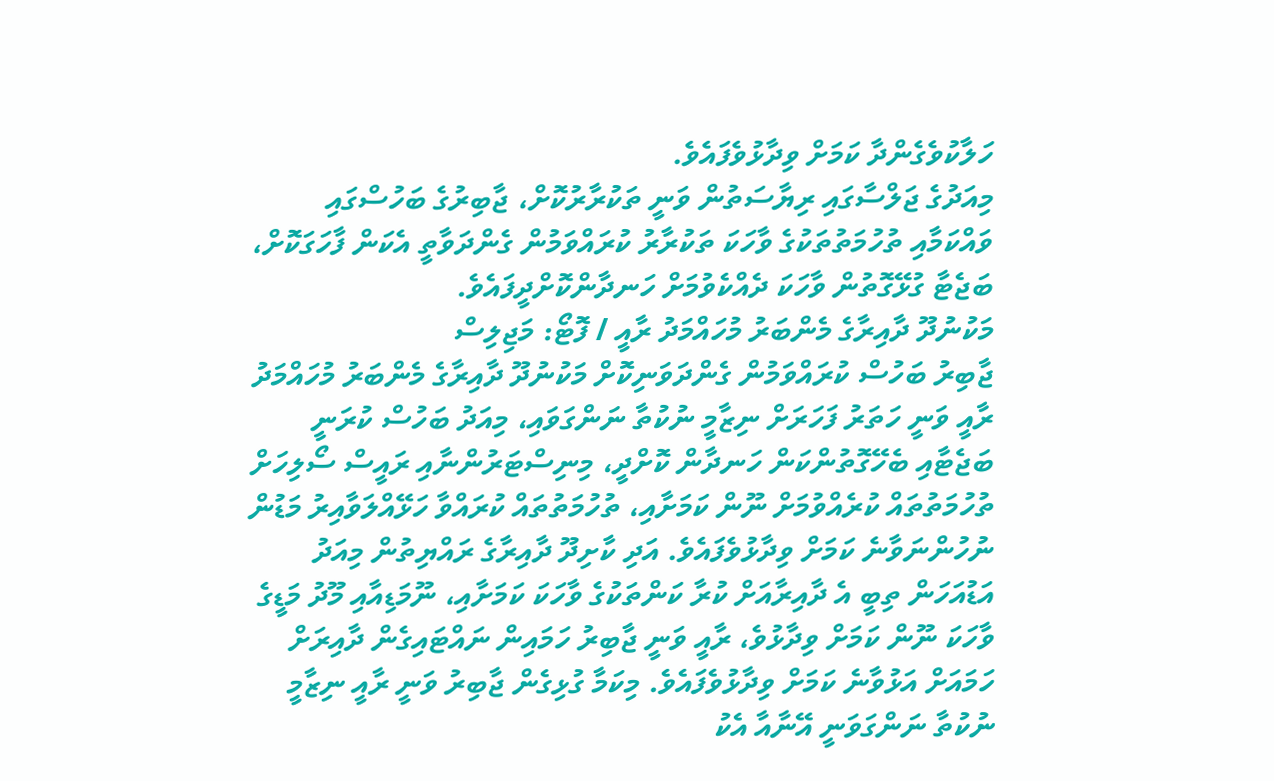ހަލާކުވެގެންދާ ކަމަށް ވިދާޅުވެފައެވެ.
މިއަދުގެ ޖަލްސާގައި ރިޔާސަތުން ވަނީ ތަކުރާރުކޮށް، ޖާބިރުގެ ބަހުސްގައި ވައްކަމާއި ތުހުމަތުތަކުގެ ވާހަކަ ތަކުރާރު ކުރައްވަމުން ގެންދަވާތީ އެކަން ފާހަގަކޮށް، ބަޖެޓާ ގުޅޭގޮތުން ވާހަކަ ދެއްކެވުމަށް ހަނދާންކޮށްދީފައެވެ.
މަކުނުދޫ ދާއިރާގެ މެންބަރު މުހައްމަދު ރާއީ / ފޮޓޯ: މަޖިލިސް
ޖާބިރު ބަހުސް ކުރައްވަމުން ގެންދަވަނިކޮށް މަކުނުދޫ ދާއިރާގެ މެންބަރު މުހައްމަދު ރާއީ ވަނީ ހަތަރު ފަހަރަށް ނިޒާމީ ނުކުތާ ނަންގަވައި، މިއަދު ބަހުސް ކުރަނީ ބަޖެޓާއި ބެހޭގޮތުންކަން ހަނދާން ކޮށްދީ، މިނިސްޓަރުންނާއި ރައީސް ސޯލިހަށް ތުހުމަތުތައް ކުރެއްވުމަށް ނޫން ކަމަށާއި، ތުހުމަތުތައް ކުރައްވާ ހަޅޭއްލަވާއިރު މަޑުން ނުހުންނަވާނެ ކަމަށް ވިދާޅުވެފައެވެ. އަދި ކާށިދޫ ދާއިރާގެ ރައްޔިތުން މިއަދު އަޑުއަހަން ތިބީ އެ ދާއިރާއަށް ކުރާ ކަންތަކުގެ ވާހަކަ ކަމަށާއި، ނޫމަޑިއާއި މޫދު މަޑީގެ ވާހަކަ ނޫން ކަމަށް ވިދާޅުވެ، ރާއީ ވަނީ ޖާބިރު ހަމައިން ނައްޓައިގެން ދާއިރަށް ހަމައަށް އަޅުވާނެ ކަމަށް ވިދާޅުވެފައެވެ. މިކަމާ ގުޅިގެން ޖާބިރު ވަނީ ރާއީ ނިޒާމީ ނުކުތާ ނަންގަވަނީ އޭނާއާ އެކު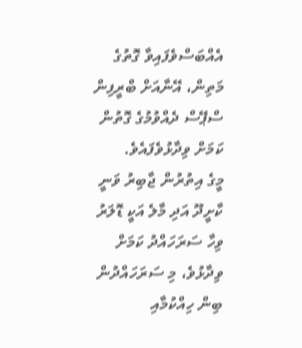އެއްބަސްވެފައިވާ ގޮތުގެ މަތިން، އޭނާއަށް ބްރީފިން ސްޕޭސް ދެއްވުމުގެ ގޮތުން ކަމަށް ވިދާޅުވެފައެވެ.
މީގެ އިތުރުން ޖާބިރު ވަނީ ކާށީދޫ އަދި މާލެ އަކީ ޑޮލަރު ވިހާ ސަރަހައްދު ކަމަށް ވިދާޅުވެ، މި ސަރަހައްދުން ބިން ހިއްކުމާއި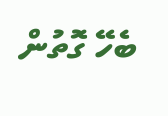ބެހޭ ގޮތުން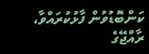ކަންބޮޑުވުން ފާޅުކުރައްވާ، ރާއްޖޭގެ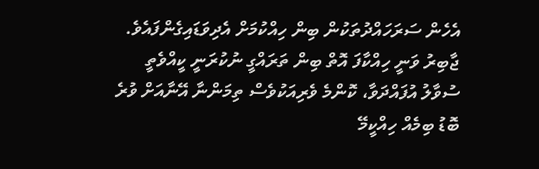އެހެން ސަރަހައްދުތަކުން ބިން ހިއްކުމަށް އެދިވަޑައިގެންފައެވެ. ޖާބިރު ވަނީ ހިއްކާފަ އޮތް ބިން ތަރައްގީ ނުކުރަނީ ކީއްވެތީ ސުވާލު އުފައްދަވާ، ކޮންމެ ވެރިއަކުވެސް ތިމަންނާ އޭނާއަށް ވުރެ ބޮޑު ބިމެއް ހިއްކީމޭ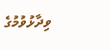ވިދާޅުވުމުގެ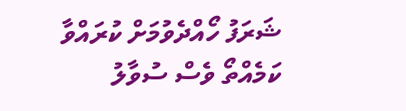ޝަރަފު ހޯއްދެވުމަށް ކުރައްވާ ކަމެއްތޯ ވެސް ސުވާލު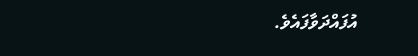އުފައްދަވާފައެވެ.